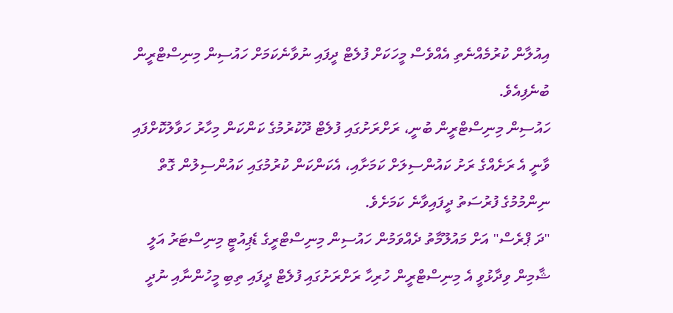އިއުލާން ކުރުމެއްނެތި އެއްވެސް މީހަކަށް ފުލެޓް ދީފައި ނުވާނެކަމަށް ހައުސިން މިނިސްޓްރީން ބުނެފިއެވެ.
ހައުސިން މިނިސްޓްރީން ބުނީ، ރަށްރަށުގައި ފުލެޓް ދޫކުރުމުގެ ކަންކަން މިހާރު ހަވާލުކޮށްފައި ވާނީ އެ ރަށެއްގެ ރަށު ކައުންސިލަށް ކަމަށާއި، އެކަންކަން ކުރުމުގައި ކައުންސިލުން ގޮތް ނިންމުމުގެ ފުރުސަތު ދީފައިވާނެ ކަމަށެވެ.
"ދަ ޕްރެސް" އަށް މައުލޫމާތު ދެއްވަމުން ހައުސިން މިނިސްޓްރީގެ ޑެޕިއުޓީ މިނިސްޓަރު އަލީ ޝާމިން ވިދާޅުވީ އެ މިނިސްޓްރީން ހުރިހާ ރަށްރަށުގައި ފުލެޓް ދީފައި ތިބި މީހުންނާއި ނުދީ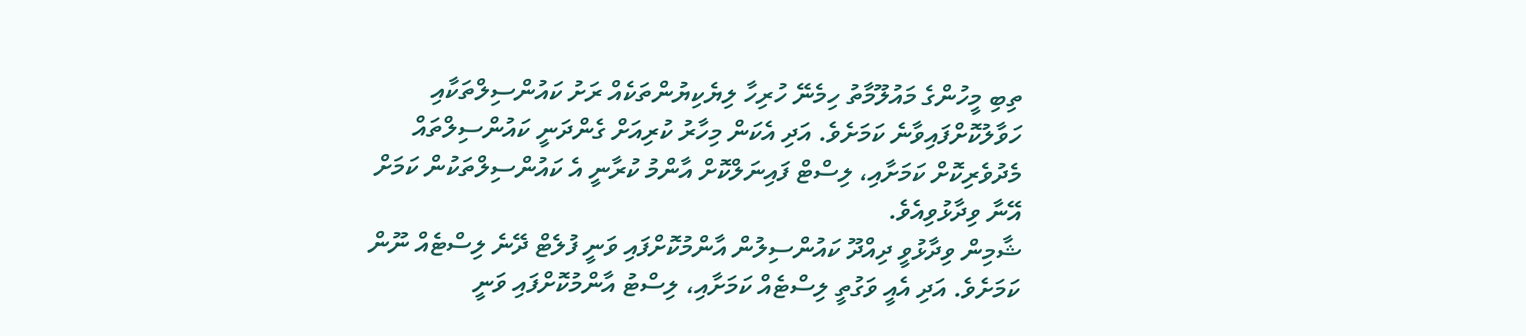ތިބި މީހުންގެ މައުލޫމާތު ހިމެނޭ ހުރިހާ ލިޔެކިޔުންތަކެއް ރަށު ކައުންސިލްތަކާއި ހަވާލުކޮށްފައިވާނެ ކަމަށެވެ. އަދި އެކަން މިހާރު ކުރިއަށް ގެންދަނީ ކައުންސިލްތައް މެދުވެރިކޮށް ކަމަށާއި، ލިސްޓް ފައިނަލްކޮށް އާންމު ކުރާނީ އެ ކައުންސިލްތަކުން ކަމަށް އޭނާ ވިދާޅުވިއެވެ.
ޝާމިން ވިދާޅުވީ ދިއްދޫ ކައުންސިލުން އާންމުކޮށްފައި ވަނީ ފުލެޓް ދޭނެ ލިސްޓެއް ނޫން ކަމަށެވެ. އަދި އެއީ ވަގުތީ ލިސްޓެއް ކަމަށާއި، ލިސްޓު އާންމުކޮށްފައި ވަނީ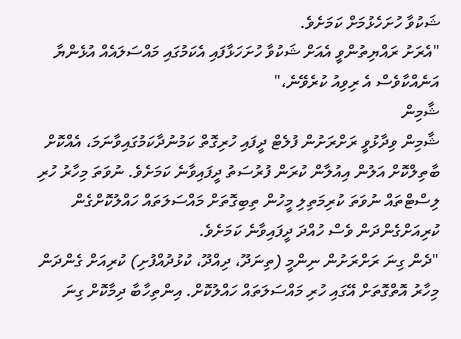ޝަކުވާ ހުށަހެޅުމަށް ކަމަށެވެ.
"އެރަށު ރައްޔިތުންވީ އެއަށް ޝަކުވާ ހުށަހަޅާފައި އެކަމުގައި މައްސަލައެއް އުޅެންޔާ އަނެއްކާވެސް އެ ރިވިއު ކުރެވޭނެ،"
ޝާމިން
ޝާމިން ވިދާޅުވީ ރަށްރަށުން ފުލެޓް ދީފައި ހުރިގޮތް ކަމުނުދާކަމުގައިވާނަމަ، އެއްކޮށް ބާތިލްކޮށް އަލުން އިއުލާން ކުރަން ފުރުސަތު ދީފައިވާނެ ކަމަށެވެ. ނުވަތަ މިހާރު ހުރި ލިސްޓްތައް ނުވަތަ ކުރިމަތިލި މީހުން ތިބިގޮތަށް މައްސަލަތައް ހައްލުކޮށްގެން ކުރިއަށްގެންދަން ވެސް ހުއްދަ ދީފައިވާނެ ކަމަށެވެ.
"ދެން ގިނަ ރަށްރަށުން ނިންމީ (ތިނަދޫ، ދިއްދޫ، ކުޅުދުއްފުށި) ކުރިއަށް ގެންދަން މިހާރު އޮތްގޮތަށް އޭގައި ހުރި މައްސަލަތައް ހައްލުކޮށް. އިންތިހާބާ ދިމާކޮށް ގިނަ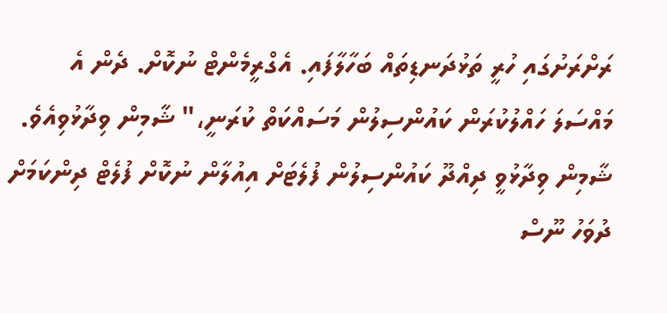ރަށްރަށުގައި ހުރީ ތަޅުދަނޑިތައް ބަހާލާފައި. އެގްރީމެންޓް ނުކޮށް. ދެން އެ މައްސަލަ ހައްލުކުރަން ކައުންސިލުން މަސައްކަތް ކުރަނީ،" ޝާމިން ވިދާޅުވިއެވެ.
ޝާމިން ވިދާޅުވީ ދިއްދޫ ކައުންސިލުން ފުލެޓަށް އިއުލާން ނުކޮށް ފުލެޓް ދިންކަމަށް ދުވަހު ނޫސް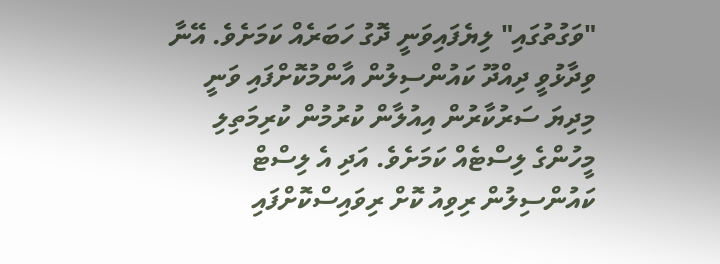"ވަގުތުގައި" ލިޔެފައިވަނީ ދޮގު ހަބަރެއް ކަމަށެވެ. އޭނާ ވިދާޅުވީ ދިއްދޫ ކައުންސިލުން އާންމުކޮށްފައި ވަނީ މިދިޔަ ސަރުކާރުން އިއުލާން ކުރުމުން ކުރިމަތިލި މީހުންގެ ލިސްޓެއް ކަމަށެވެ. އަދި އެ ލިސްޓް ކައުންސިލުން ރިވިއު ކޮށް ރިވައިސްކޮށްފައި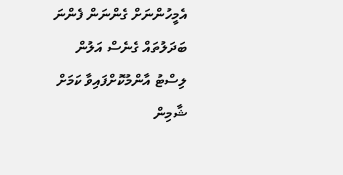އެމީހުންނަށް ގެންނަން ފެންނަ ބަދަލުތައް ގެނެސް އަލުން ލިސްޓު އާންމުކޮށްފައިވާ ކަމަށް ޝާމިން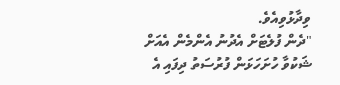ވިދާޅުވިއެވެ.
"ދެން ފުލެޓަށް އެދުނު އެންމެން އެއަށް ޝަކުވާ ހުށަހަޅަން ފުރުސަތު ދިފައި އެ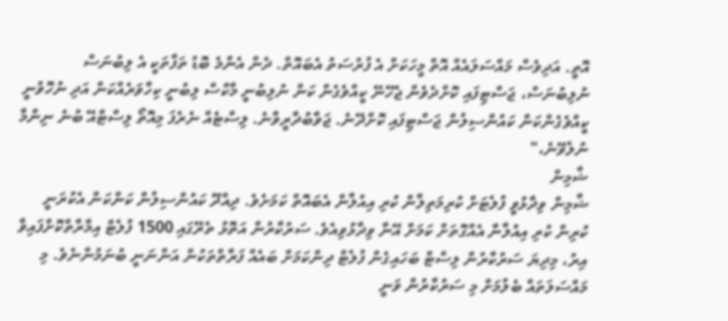އޮތީ. އަދިވެސް މައްސަލައެއް އޮތް މީހަކަށް އެ ފުރުސަތު އެބައޮތް. ދެން އެންމެ ބޮޑު ތަފާތަކީ އެ ލިބުނަސް ނުލިބުނަސް، ޖަސްޓިފައި ކޮށްދެވެން ޖެހޭނޭ ކީއްވެގެން ކަން ނުލިބުނީ މާކްސް ލިބުނީ ކިހާވަރެއްކަން އަދި ނުހޮވުނީ ކީއްވެގެންކަން ކައުންސިލުން ޖަސްޓިފައި ކޮށްދޭނެ. ޖަވާބުދާރީވާނެ. ލިސްޓެއް ނެރެފަ މިއޮތޯ ލިސްޓްއޭ ބުނެ ނިންމާ ނުލެވޭނެ،"
ޝާމިން
ޝާމިން ވިދާޅުވީ ފުލެޓަށް ކުރިމަތިލާން ކުރި އިއުލާން އެބައޮތް ކަމަށެވެ. ދިއްދޫ ކައުންސިލުން ކަންކަން އެކުރަނީ ކުރިން ކުރި އިއުލާނާ އެއްގޮތަށް ކަމަށް އޭނާ ވިދާޅުވިއެވެ. ސަރުކާރުން އަތޮޅު ތެރޭގައި 1500 ފުލެޓް އިމާރާތްކޮށްފައިވާ އިރު، މިދިޔަ ސަރުކާރުން ލިސްޓް ބަހައިގެން ފުލެޓް ދިންކަމަށް ބައެއް ފަރާތްތަކުން އަންނަނީ ބުނަމުންނެވެ. މި މައްސަލަތައް ބެލުމަށް މި ސަރުކާރުން ވަނީ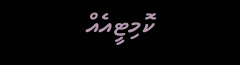ކޮމިޓީއެއް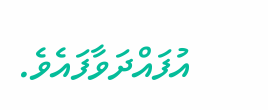އުފައްދަވާފައެވެ.